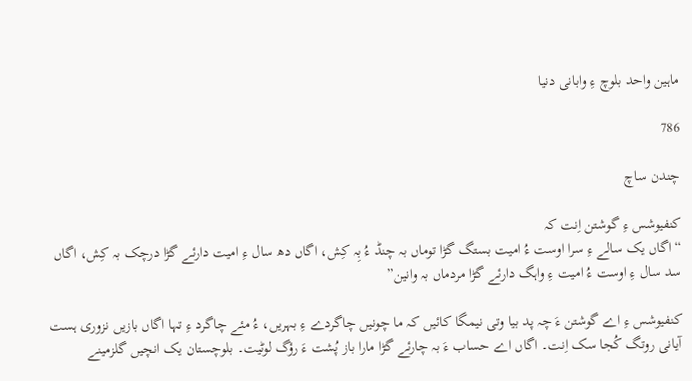ماہین واحد بلوچ ءِ وابانی دنیا

786

چندن ساچ

کنفیوشس ءِ گوشتن اِنت کہ
“اگاں یک سالے ءِ سرا اوست ءُ امیت بستگ گڑا توماں بہ چنڈ ءُ بِہ کِش، اگاں دھ سال ءِ امیت دارئے گڑا درچک بہ کِش، اگاں سد سال ءِ اوست ءُ امیت ءِ واہگ دارئے گڑا مردماں بہ وانین”

کنفیوشس ءِ اے گوشتن ءَ چہ پد بیا وتی نیمگا کائیں کہ ما چونیں چاگردے ءِ بہریں، ءُ مئے چاگرد ءِ تہا اگاں بازیں نزوری ہست آیانی روتگ کُجا سک اِنت۔ اگاں اے حساب ءَ بہ چارئے گڑا مارا باز پُشت ءَ رؤگ لوٹیت۔ بلوچستان یک انچیں گلزمینے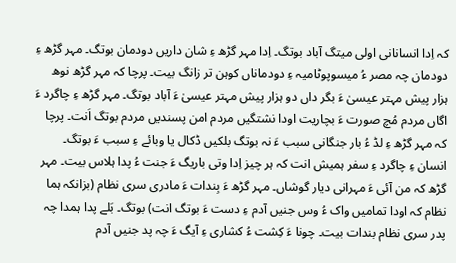کہ اِدا انسانانی اولی میتگ آباد بوتگ۔ اِدا مہر گڑھ ءِ شان داریں دودمان بوتگ۔ مہر گڑھ ءِ دودمان چہ مصر ءُ میسوپوٹامیہ ءِ دودماناں کوہن تر زانگ بیت۔ پرچا کہ مہر گڑھ نوھ ہزار پیش مہتر عیسیٰ ءَ بگر داں دو ہزار پیش مہتر عیسیٰ ءَ آباد بوتگ۔ مہر گڑھ ءِ چاگرد ءَ اگاں مردم مُچ صورت ءَ بچاریت اودا نشتگیں مردم امن پسندیں مردم بوتگ اَنت۔ پرچا کہ مہر گڑھ ءِ لڈ ءُ بار جنگانی سبب ءَ نہ بوتگ بلکیں ڈکال یا وبائے ءِ سبب ءَ بوتگ۔ انسان ءِ چاگرد ءِ سفر ہمیش انت کہ ہر چیز اِدا وتی باریگ ءَ جنت ءُ پدا ہلاس بیت۔ مہر گڑھ کہ من آئی ءَ مہرانی دیار گوشاں۔ مہر گڑھ ءَ بِندات ءَ مادری سری نظام (بزانکہ ہما نظام کہ اودا تمامیں واک ءُ وس جنیں آدم ءِ دست ءَ بوتگ انت) بوتگ۔ بَلے پدا ہمدا چہ پدر سری نظام بندات بیت۔ چونا ءَ کِشت ءُ کشاری ءِ آیگ ءَ چہ پد جنیں آدم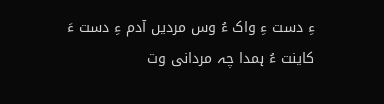ءِ دست ءِ واک ءُ وس مردیں آدم ءِ دست ءَ کاینت ءُ ہمدا چہ مردانی وت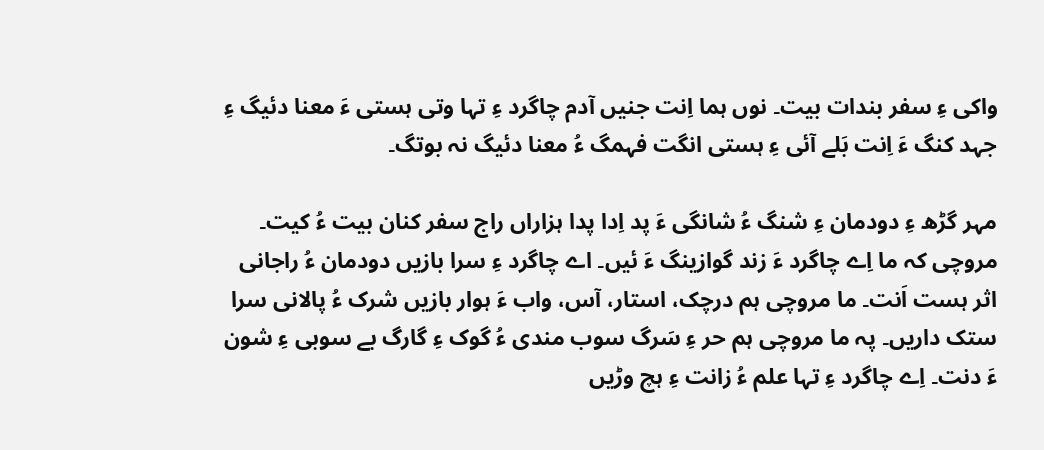واکی ءِ سفر بندات بیت۔ نوں ہما اِنت جنیں آدم چاگرد ءِ تہا وتی ہستی ءَ معنا دئیگ ءِ جہد کنگ ءَ اِنت بَلے آئی ءِ ہستی انگت فہمگ ءُ معنا دئیگ نہ بوتگ۔

مہر گڑھ ءِ دودمان ءِ شنگ ءُ شانگی ءَ پد اِدا پدا ہزاراں راج سفر کنان بیت ءُ کیت۔ مروچی کہ ما اِے چاگرد ءَ زند گوازینگ ءَ ئیں۔ اے چاگرد ءِ سرا بازیں دودمان ءُ راجانی اثر ہست اَنت۔ ما مروچی ہم درچک، استار، آس، واب ءَ ہوار بازیں شرک ءُ پالانی سرا ستک داریں۔ پہ ما مروچی ہم حر ءِ سَرگ سوب مندی ءُ گوک ءِ گارگ بے سوبی ءِ شون ءَ دنت۔ اِے چاگرد ءِ تہا علم ءُ زانت ءِ ہچ وڑیں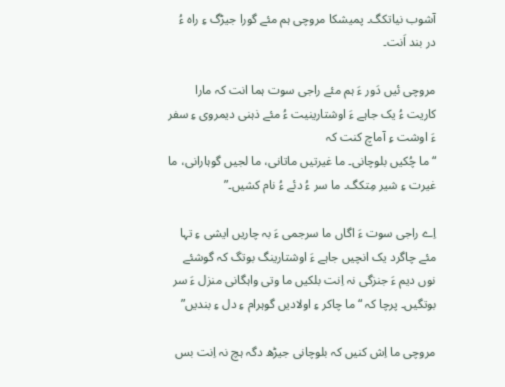آشوب نیاتکگ۔ پمیشکا مروچی ہم مئے گورا جیڑگ ءِ راہ ءُ در بند اَنت۔

مروچی ئیں دَور ءَ ہم مئے راجی سوت ہما انت کہ مارا کاریت ءُ یک جاہے ءَ اوشتارینیت ءُ مئے ذہنی دیمروی ءِ سفر ءَ اوشت ءِ آماچ کنت کہ
“ما چُکیں بلوچانی۔ ما غیرتیں ماتانی، ما لجیں گوہارانی، ما غیرت ءِ شیر مِتکگ۔ ما سر ءُ دئے ءُ نام کشیں۔”

اِے راجی سوت ءَ اگاں ما سرجمی ءَ بہ چاریں ایشی ءِ تہا مئے چاگرد یک انچیں جاہے ءَ اوشتارینگ بوتگ کہ گوشئے نوں دیم ءَ جنزگی نہ اِنت بلکیں ما وتی واہگانی منزل ءَ سر بوتگیں۔ پرچا کہ “ما چاکر ءِ اولادیں گوہرام ءِ دل ءِ بندیں”

مروچی ما اِش کنیں کہ بلوچانی جیڑھ دگہ ہچ نہ اِنت بس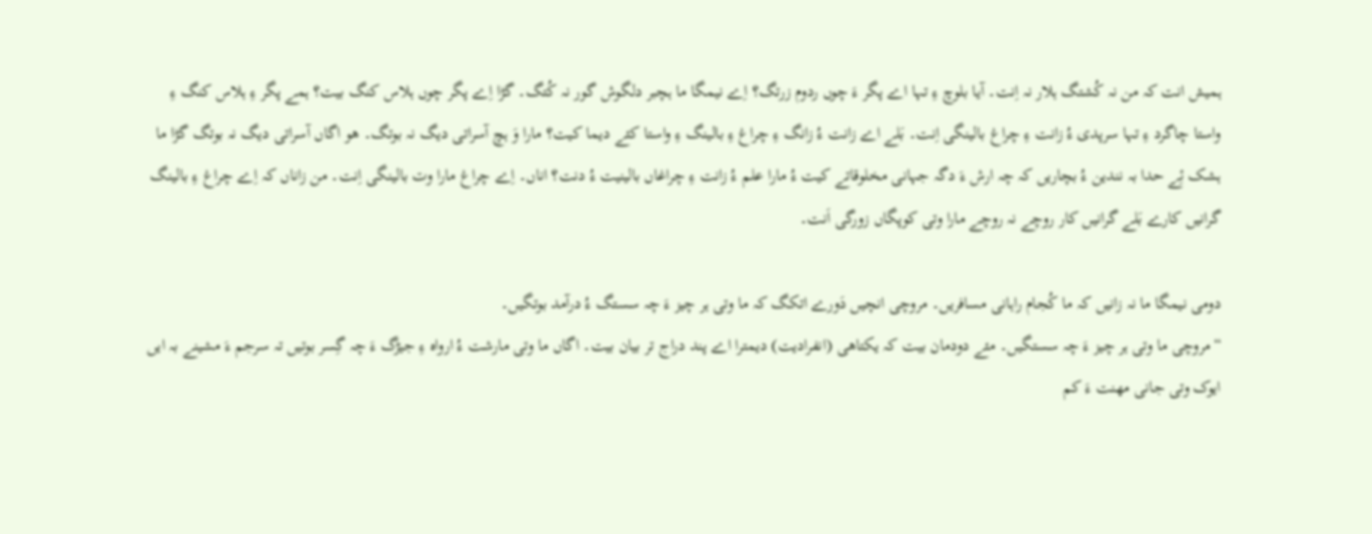ہمیش انت کہ من نہ کُشتگ ہلار نہ اِنت۔ آیا بلوچ ءِ تہا اے پگر ءَ چوں ردوم زرتگ؟ اِے نیمگا ما ہچبر دلگوش گور نہ کُتگ۔ گڑا اِے پگر چوں ہلاس کنگ بیت؟ ہمے پگر ءِ ہلاس کنگ ءِ واستا چاگرد ءِ تہا سرپدی ءُ زانت ءِ چراغ بالینگی اِنت۔ بَلے اے زانت ءُ زانگ ءِ چراغ ءِ بالینگ ءِ واستا کئے دیما کیت؟ مارا وَ ہچ آسراتی دیگ نہ بوتگ۔ ھو اگاں آسراتی دیگ نہ بوتگ گڑا ما ہشک ئِے حدا بہ نندین ءُ بچاریں کہ چہ ارش ءَ دگہ جہانی مخلوقاتے کیت ءُ مارا علم ءُ زانت ءِ چراغاں بالینیت ءُ دنت؟ اناں۔ اِے چراغ مارا وت بالینگی اِنت۔ من زاناں کہ اِے چراغ ءِ بالینگ گرانیں کارے بَلے گرانیں کار روچے نہ روچے مارا وتی کوپگاں زورگی اَنت۔

دومی نیمگا ما نہ زانیں کہ ما کُجام راہانی مسافریں۔ مروچی انچیں دَورے اتکگ کہ ما وتی ہر چیز ءَ چہ سستگ ءُ درآمد بوتگیں۔
“مروچی ما وتی ہر چیز ءَ چہ سستگیں۔ مئے دودمان بیت کہ یکتاھی (انفرادیت) دیمترا اے پند دراج تر بیان بیت۔ اگاں ما وتی مارشت ءُ ارواہ ءِ جیڑگ ءَ چہ گِسر بوتیں تہ سرجم ءَ مشینے بہ ایں ایوک وتی جانی مھنت ءَ کم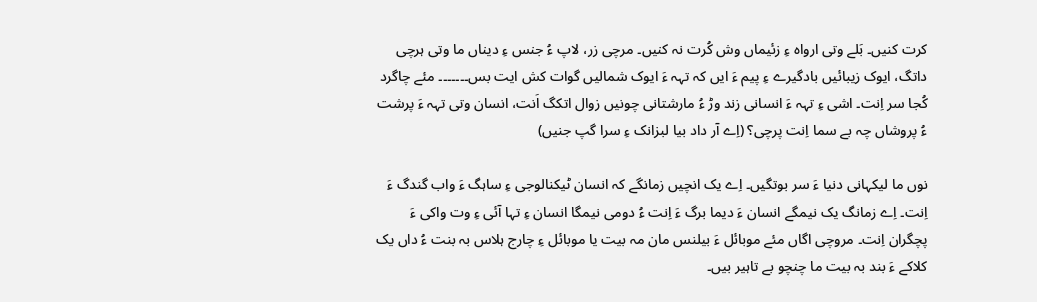کرت کنیں۔ بَلے وتی ارواہ ءِ زئیماں وش کُرت نہ کنیں۔ مرچی زر، لاپ ءُ جنس ءِ دیناں ما وتی ہرچی داتگ، ایوک زیبائیں بادگیرے ءِ پیم ءَ ایں کہ تہہ ءَ ایوک شمالیں گوات کش ایت بس۔۔۔۔۔۔۔ مئے چاگرد کُجا سر اِنت۔ اشی ءِ تہہ ءَ انسانی زند وڑ ءُ مارشتانی چونیں زوال اتکگ اَنت، انسان وتی تہہ ءَ پرشت ءُ پروشاں چہ بے سما اِنت پرچی؟ (اِے آر داد بیا لبزانک ءِ سرا گپ جنیں)

نوں ما لیکہانی دنیا ءَ سر بوتگیں۔ اِے یک انچیں زمانگے کہ انسان ٹیکنالوجی ءِ ساہگ ءَ واب گندگ ءَ اِنت۔ اِے زمانگ یک نیمگے انسان ءَ دیما برگ ءَ اِنت ءُ دومی نیمگا انسان ءِ تہا آئی ءِ وت واکی ءَ پچگران اِنت۔ مروچی اگاں مئے موبائل ءَ بیلنس مان مہ بیت یا موبائل ءِ چارج ہلاس بہ بنت ءُ داں یک کلاکے ءَ بند بہ بیت ما چنچو بے تاہیر بیں۔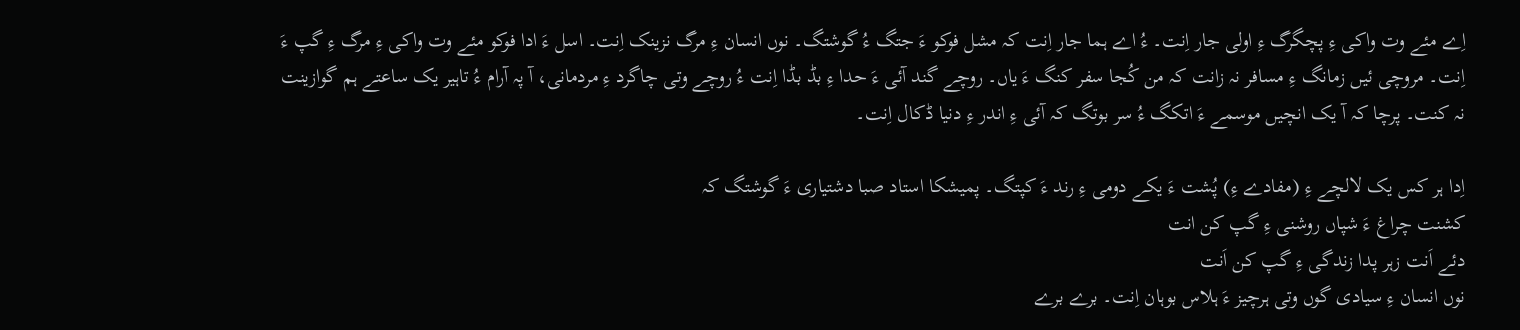اِے مئے وت واکی ءِ پچگرگ ءِ اولی جار اِنت۔ ءُ اے ہما جار اِنت کہ مشل فوکو ءَ جتگ ءُ گوشتگ۔ نوں انسان ءِ مرگ نزینک اِنت۔ اسل ءَ ادا فوکو مئے وت واکی ءِ مرگ ءِ گپ ءَ اِنت۔ مروچی ئیں زمانگ ءِ مسافر نہ زانت کہ من کُجا سفر کنگ ءَ یاں۔ روچے گند آئی ءَ حدا ءِ بڈ بڈا اِنت ءُ روچے وتی چاگرد ءِ مردمانی، آ پہ آرام ءُ تاہیر یک ساعتے ہم گوازینت نہ کنت۔ پرچا کہ آ یک انچیں موسمے ءَ اتکگ ءُ سر بوتگ کہ آئی ءِ اندر ءِ دنیا ڈکال اِنت۔

اِدا ہر کس یک لالچے ءِ (مفادے ءِ) پُشت ءَ یکے دومی ءِ رند ءَ کپتگ۔ پمیشکا استاد صبا دشتیاری ءَ گوشتگ کہ
کشنت چراغ ءَ شپاں روشنی ءِ گپ کن انت
دئے اَنت زہر پدا زندگی ءِ گپ کن اَنت
نوں انسان ءِ سیادی گوں وتی ہرچیز ءَ ہلاس بوہان اِنت۔ برے برے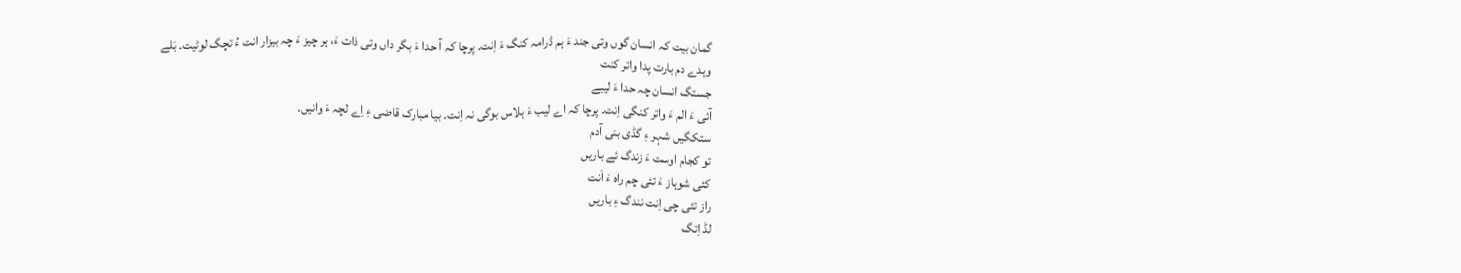گمان بیت کہ انسان گوں وتی جند ءَ ہم ڈرامہ کنگ ءَ اِنت۔ پرچا کہ آ حدا ءَ بگر داں وتی ذات ءَ، ہر چیز ءَ چہ بیزار انت ءُ تچگ لوٹیت۔ بَلے
وہدے دم بارت پدا واتر کنت
جستگ انسان چہ حدا ءَ لیبے
آئی ءَ الم ءَ واتر کنگی اِنت۔ پرچا کہ اے لیب ءَ ہلاس بوگی نہ اِنت۔ بیا مبارک قاضی ءِ اِے لچہ ءَ وانیں۔
ستکگیں شہر ءِ گڈی بنی آدم
تو کجام اوست ءَ زندگ ئے باریں
کئی شوہاز ءَ تئی چم راہ ءَ اَنت
راز تئی چی اِنت نندگ ءِ باریں
لڈ اِتگ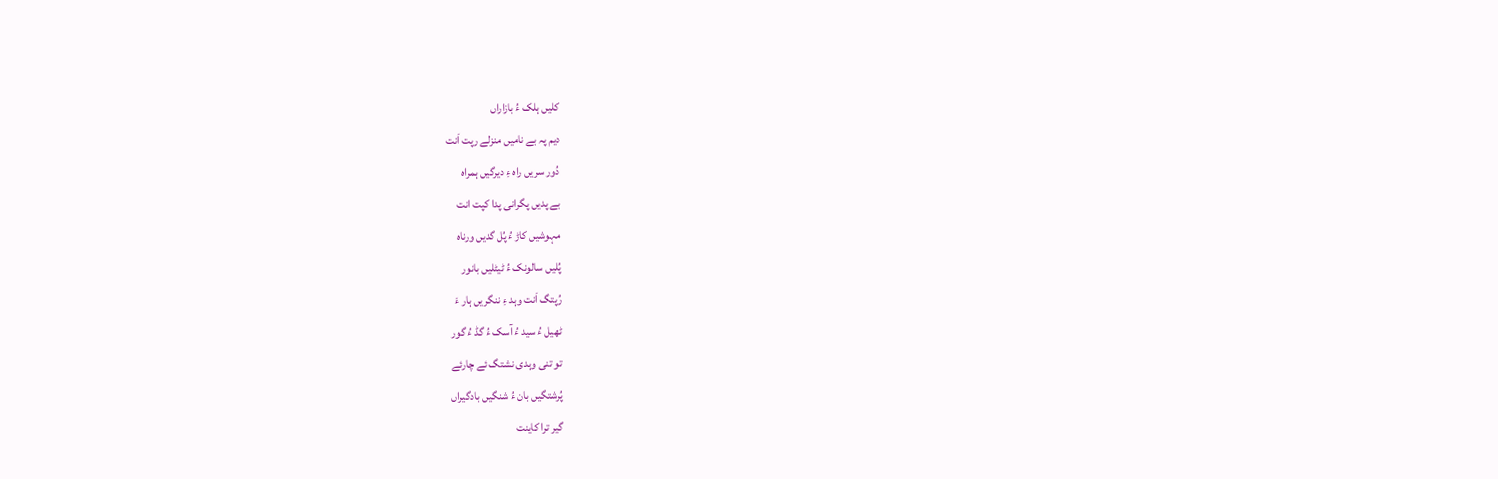کلیں ہلک ءُ بازاراں
دیم پہ بے نامیں منزلے رپت اَنت
دُور سریں راہ ءِ دیرگیں ہمراہ
بے پدیں پگرانی پدا کپت انت
مہوشیں کاڑ ءُ پُل گدیں ورناہ
پُلیں سالونک ءُ ٹیٹلیں بانور
رُپتگ اَنت وہد ءِ ننگریں ہار ءَ
ٹھیل ءُ سید ءُ آسک ءُ گڈ ءُ گور
تو تنی وہدی نشتگ ئے چارئے
پُرشتگیں بان ءُ شنگیں بادگیراں
گیر ترا کاینت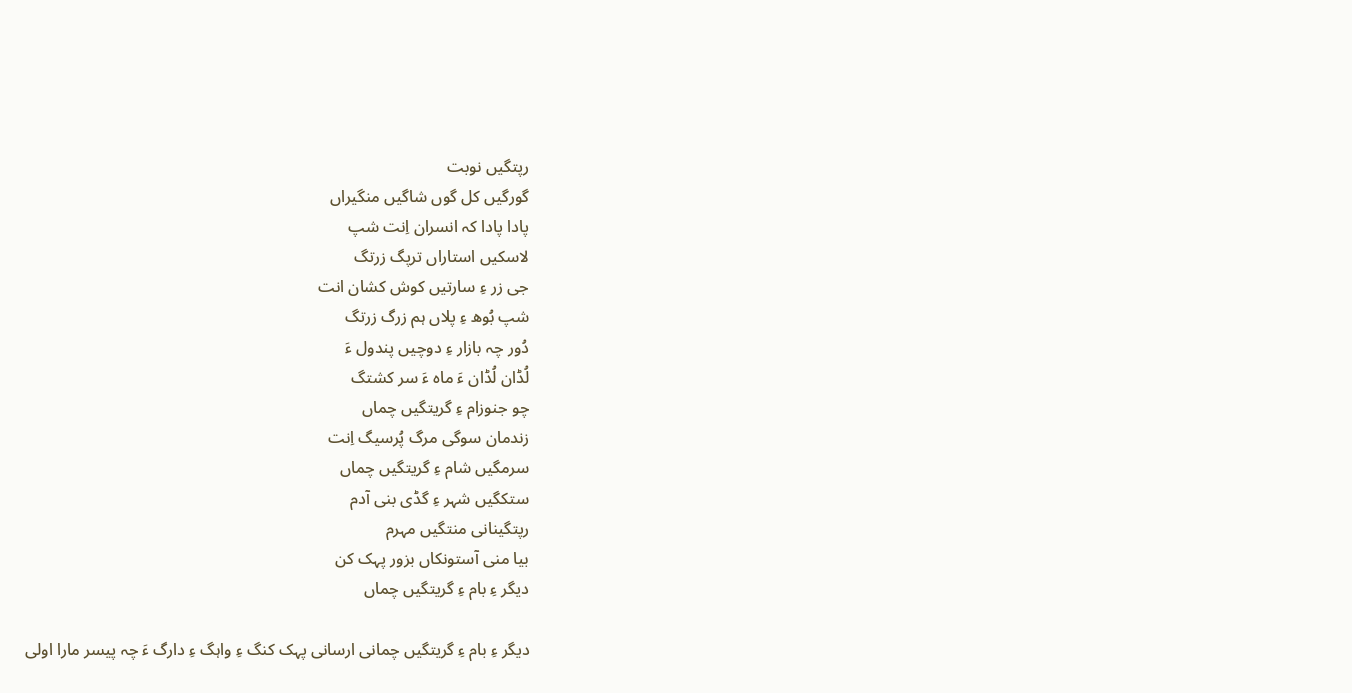رپتگیں نوبت
گورگیں کل گوں شاگیں منگیراں
پادا پادا کہ انسران اِنت شپ
لاسکیں استاراں ترپگ زرتگ
جی زر ءِ سارتیں کوش کشان انت
شپ بُوھ ءِ پلاں ہم زرگ زرتگ
دُور چہ بازار ءِ دوچیں پندول ءَ
لُڈان لُڈان ءَ ماہ ءَ سر کشتگ
چو جنوزام ءِ گریتگیں چماں
زندمان سوگی مرگ پُرسیگ اِنت
سرمگیں شام ءِ گریتگیں چماں
ستکگیں شہر ءِ گڈی بنی آدم
رپتگینانی منتگیں مہرم
بیا منی آستونکاں بزور پہک کن
دیگر ءِ بام ءِ گریتگیں چماں

دیگر ءِ بام ءِ گریتگیں چمانی ارسانی پہک کنگ ءِ واہگ ءِ دارگ ءَ چہ پیسر مارا اولی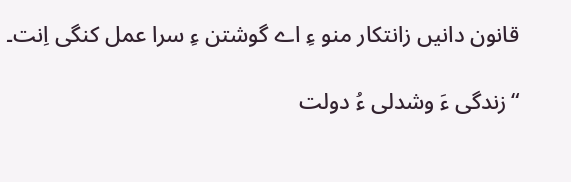قانون دانیں زانتکار منو ءِ اے گوشتن ءِ سرا عمل کنگی اِنت۔

“زندگی ءَ وشدلی ءُ دولت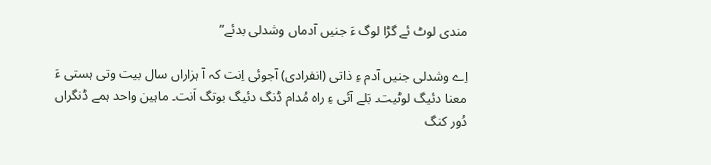مندی لوٹ ئے گڑا لوگ ءَ جنیں آدماں وشدلی بدئے”

اِے وشدلی جنیں آدم ءِ ذاتی (انفرادی) آجوئی اِنت کہ آ ہزاراں سال بیت وتی ہستی ءَ معنا دئیگ لوٹیت۔ بَلے آئی ءِ راہ مُدام ڈنگ دئیگ بوتگ اَنت۔ ماہین واحد ہمے ڈنگراں دُور کنگ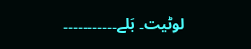لوٹیت۔ بَلے۔۔۔۔۔۔۔۔۔۔۔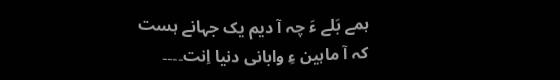ہمے بَلے ءَ چہ آ دیم یک جہانے ہست کہ آ ماہین ءِ وابانی دنیا اِنت۔۔۔۔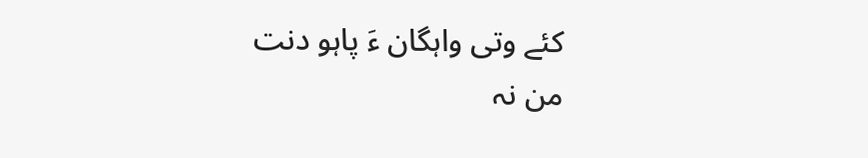کئے وتی واہگان ءَ پاہو دنت
من نہ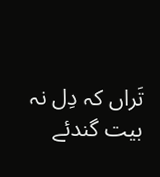تَراں کہ دِل نہ بیت گندئے